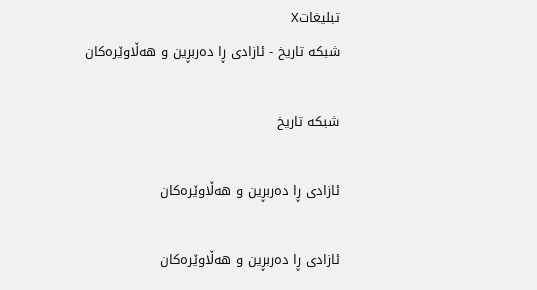تبليغاتX
شبکه تاریخ - ئازادی ڕا دەربڕین و هەڵاوێرەکان

شبکه تاریخ

ئازادی ڕا دەربڕین و هەڵاوێرەکان

ئازادی ڕا دەربڕین و هەڵاوێرەکان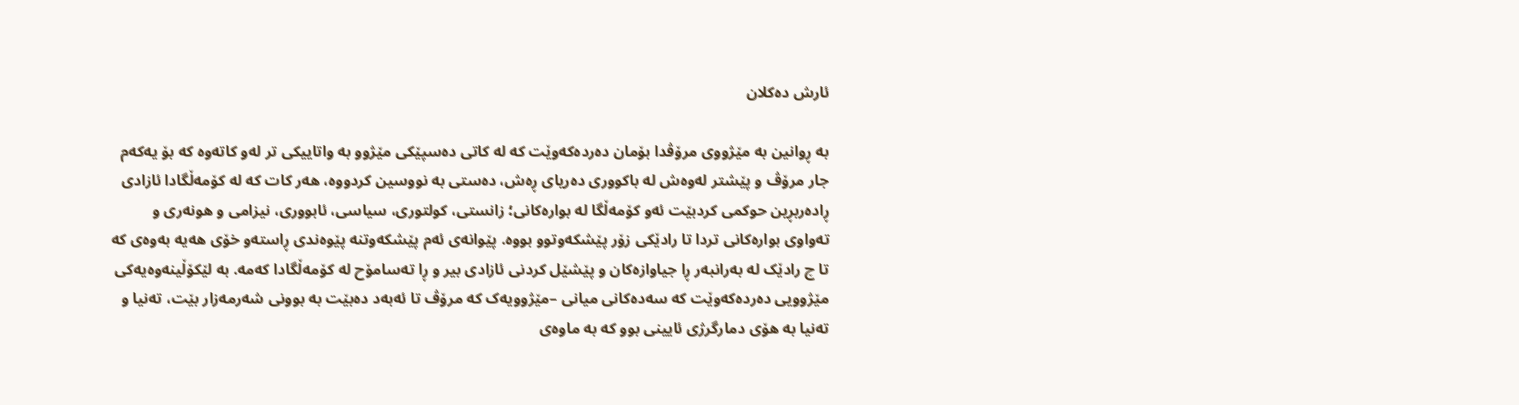ئارش دەکلان

بە ڕوانین بە مێژووی مرۆڤدا بۆمان دەردەکەوێت کە لە کاتی دەسپێکی مێژوو بە واتاییکی تر لەو کاتەوە کە بۆ یەکەم جار مرۆڤ و پێشتر لەوەش لە باکووری دەریای ڕەش، دەستی بە نووسین کردووە، هەر کات کە لە کۆمەڵگادا ئازادی ڕادەربڕین حوکمی کردبێت ئەو کۆمەڵگا لە بوارەکانی؛ زانستی، کولتوری، سیاسی، ئابووری، نیزامی و هونەری و تەواوی بوارەکانی تردا تا رادێکی زۆر پێشکەوتوو بووە. پێوانەی ئەم پێشکەوتنە پێوەندی ڕاستەو خۆی هەیە بەوەی کە تا چ رادێک لە بەرانبەر ڕا جیاوازەکان و پێشێل کردنی ئازادی بیر و ڕا تەسامۆح لە کۆمەڵگادا کەمە. بە لێکۆڵینەوەیەکی مێژوویی دەردەکەوێت کە سەدەکانی میانی –مێژوویەک کە مرۆڤ تا ئەبەد دەبێت بە بوونی شەرمەزار بێت، تەنیا و تەنیا بە هۆی دمارگرژی ئایینی بوو کە بە ماوەی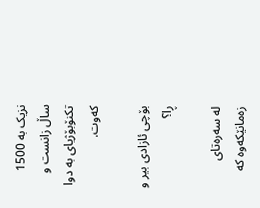نزیک بە 1500 ساڵ زانست و تکنۆبۆژیای بە دوا کەوت.

بۆچی ئازادی بیر و ڕا؟

لە سەرەتای زەمانێکەوە کە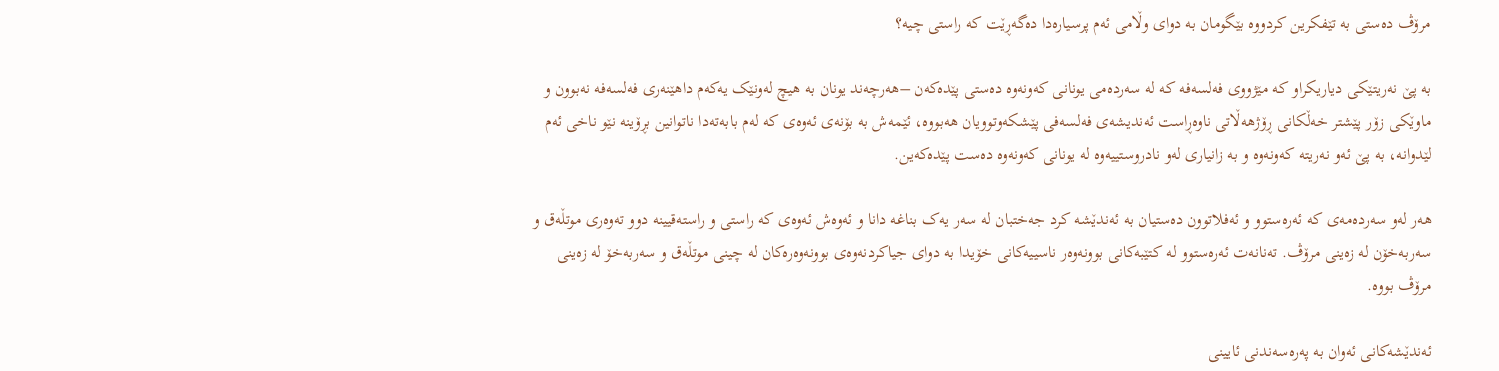مرۆڤ دەستی بە تێفکرین کردووە بێگومان بە دوای وڵامی ئەم پرسیارەدا دەگەڕێت کە راستی چیە؟

بە پێ نەریتێکی دیاریکراو کە مێژووی فەلسەفە کە لە سەردەمی یونانی کەونەوە دەستی پێدەکەن –هەرچەند یونان بە هیچ لەونێک یەکەم داهێنەری فەلسەفە نەبوون و ماوێکی زۆر پێشتر خەڵکانی ڕۆژهەڵاتی ناوەڕاست ئەندیشەی فەلسەفی پێشکەوتوویان هەبووە، ئێمەش بە بۆنەی ئەوەی کە لەم بابەتەدا ناتوانین بڕۆینە نێو ناخی ئەم لێدوانە، بە پێ ئەو نەریتە کەونەوە و بە زانیاری لەو نادروستییەوە لە یونانی کەونەوە دەست پێدەکەین.

هەر لەو سەردەمەی کە ئەرەستوو و ئەفلاتوون دەستیان بە ئەندێشە کرد جەختبان لە سەر یەک بناغە دانا و ئەوەش ئەوەی کە راستی و راستەقیینە دوو تەوەری موتڵەق و سەربەخۆن لە زەینی مرۆڤ. تەنانەت ئەرەستوو لە کتێبەکانی بوونەوەر ناسییەکانی خۆیدا بە دوای جیاکردنەوەی بوونەوەرەکان لە چینی موتڵەق و سەربەخۆ لە زەینی مرۆڤ بووە.

ئەندێشەکانی ئەوان بە پەرەسەندنی ئایینی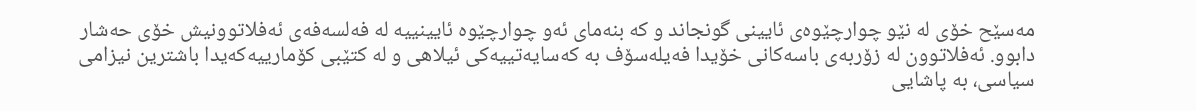مەسێح خۆی لە نێو چوارچێوەی ئایینی گونجاند و کە بنەمای ئەو چوارچێوە ئایینییە لە فەلسەفەی ئەفلاتوونیش خۆی حەشار دابوو. ئەفلاتوون لە زۆربەی باسەکانی خۆیدا فەیلەسۆف بە کەسایەتییەکی ئیلاهی و لە کتێبی کۆمارییەکەیدا باشترین نیزامی سیاسی، بە پاشایی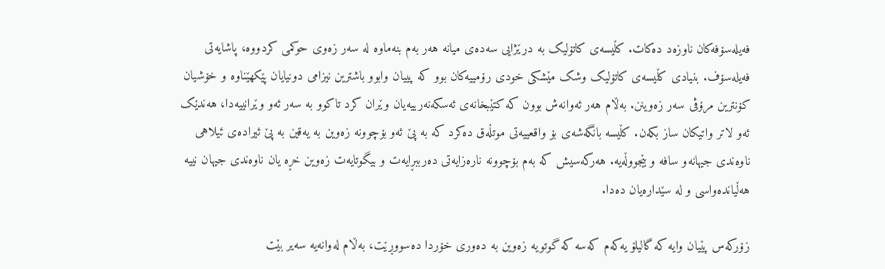فەیلەسۆفەکان ناوزەد دەکات. کڵیسەی کاتۆلیک بە درێژایی سەدەی میانە هەر بەم بنەماوە لە سەر زەوی حوکمی کردووە، پاشایەتی فەیلەسۆف. بنیادی کڵیسەی کاتۆلیک وشک مێشکی خودی رۆمییەکان بوو کە پییان وابوو باشترین نیزامی دونیایان پێکهێناوە و خۆشیان کۆنترین مرۆڤی سەر زەوینن. بەڵام هەر ئەوانەش بوون کە کتێبخانەی ئەسکەنەرییەیان وێران کرد تاکوو بە سەر ئەو وێرانییەدا، هەندێک ئەو لاتر واتیکان ساز بکەن. کڵیسە بانگەشەی بۆ واقعییەتی موتڵەق دەکرد کە بە پێ ئەو بۆچوونە زەوین بە یەقین بە پێ ئیرادەی ئیلاهی ناوەندی جیهانەو سافە و بێجووڵەیە. هەرکەسیش کە بەم بۆچوونە نارەزایەتی دەرببڕایەت و بیگوتایەت زەوین خڕە یان ناوەندی جیهان نییە هەڵیاندەواسی و لە سێدارەیان دەدا.

زۆرکەس پێیان وایە کە گالیلۆ یەکەم کەسە کە گوتویە زەوین بە دەوری خۆردا دەسووڕێت، بەڵام لەوانەیە سەیر بێت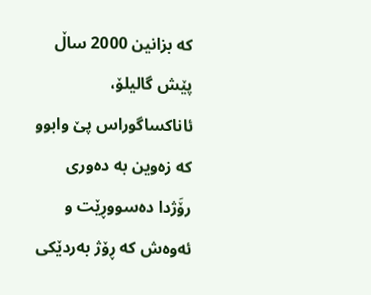کە بزانین 2000 ساڵ پێش گالیلۆ، ئاناکساگوراس پێ وابوو کە زەوین بە دەوری رۆَژدا دەسووڕێت و ئەوەش کە ڕۆژ بەردێکی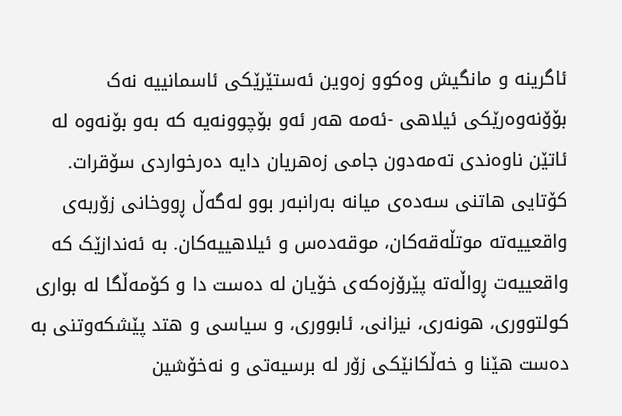ئاگرینە و مانگیش وەکوو زەوین ئەستێرێکی ئاسمانییە نەک بۆۆنەوەرێکی ئیلاهی -ئەمە هەر ئەو بۆچوونەیە کە بەو بۆنەوە لە ئاتێن ناوەندی تەمەدون جامی زەهریان دایە دەرخواردی سۆقرات. کۆتایی هاتنی سەدەی میانە بەرانبەر بوو لەگەڵ ڕووخانی زۆربەی واقعییەتە موتڵەقەکان، موقەدەس و ئیلاهییەکان. بە ئەندازێک کە واقعییەت ڕواڵەتە پێرۆزەکەی خۆیان لە دەست دا و کۆمەڵگا لە بواری کولتووری، هونەری، نیزانی، ئابووری، و سیاسی و هتد پێشکەوتنی بە دەست هێنا و خەڵکانێکی زۆر لە برسیەتی و نەخۆشین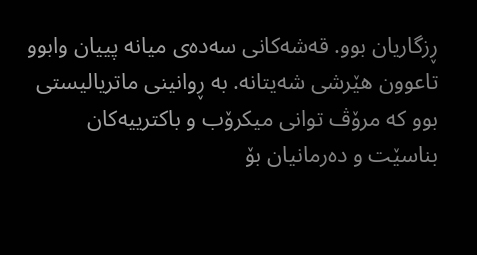ڕزگاریان بوو. قەشەکانی سەدەی میانە پییان وابوو تاعوون هێرشی شەیتانە. بە ڕوانینی ماتریالیستی بوو کە مرۆڤ توانی میکرۆب و باکترییەکان بناسێت و دەرمانیان بۆ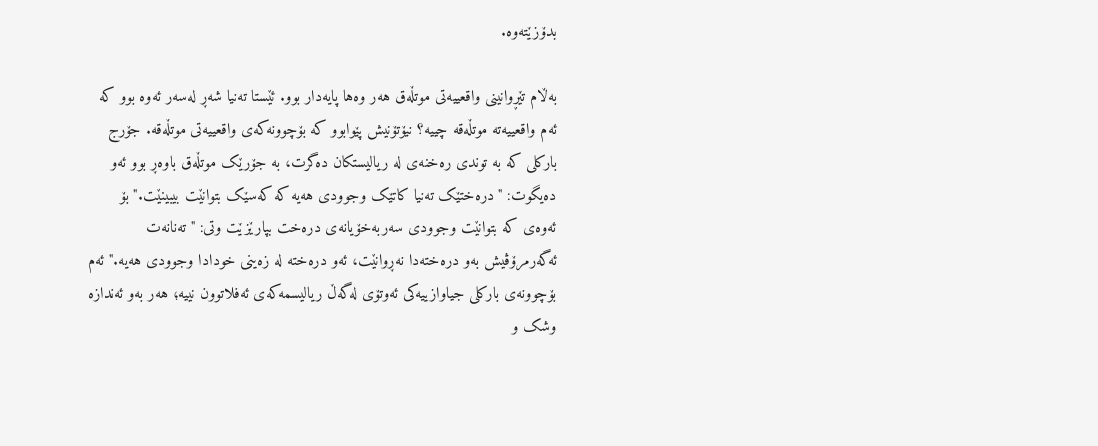بدۆزێتەوە.

بەڵام تێڕوانینی واقعییەتی موتڵەق هەر وەها پایەدار بوو. ئێستا تەنیا شەڕ لەسەر ئەوە بوو کە ئەم واقعییەتە موتڵەقە چییە؟ نیۆتۆنیش پێوابوو کە بۆچوونەکەی واقعییەتی موتڵەقە. جۆرج بارکلی کە بە توندی رەخنەی لە ریالیستکان دەگرت، بە جۆرێک موتڵەق باوەڕ بوو ئەو دەیگوت: "درەختێک تەنیا کاتێک وجوودی هەیە کە کەسێک بتوانێت بیبینێت." بۆ ئەوەی کە بتوانێت وجوودی سەربەخۆیانەی درەخت بپارێزێت وتی: "تەنانەت ئەگەرمرۆڤیش بەو درەختەدا نەڕوانێت، ئەو درەختە لە زەینی خودادا وجوودی هەیە." ئەم بۆچوونەی بارکلی جیاوازییەکی ئەوتۆی لەگەڵ ریالیسمەکەی ئەفلاتوون نییە؛ هەر بەو ئەندازە وشک و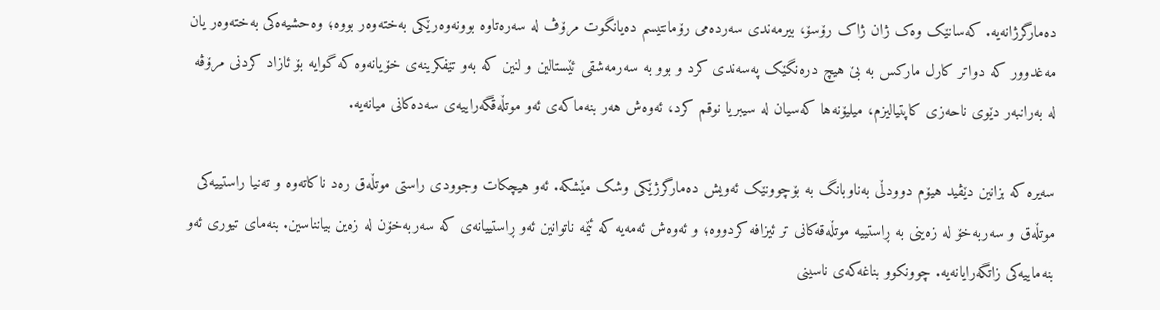دەمارگرژانەیە. کەسانێک وەک ژان ژاک رۆسۆ، بیرمەندی سەردەمی رۆمانتیسم دەیانگوت مرۆڤ لە سەرەتاوە بوونەوەرێکی بەختەوەر بووە؛ وەحشیەەکی بەختەوەر یان مەغدوور کە دواتر کارل مارکس بە بێ هیچ درەنگێک پەسەندی کرد و بوو بە سەرمەشقی ئێستالین و لنین کە بەو تێفکرینەی خۆیانەوە کە گوایە بۆ ئازاد کردنی مرۆڤە لە بەرانبەر دێوی ناحەزی کاپتیالیزم، میلیۆنەها کەسیان لە سیبریا نوقم کرد، ئەوەش هەر بنەماکەی ئەو موتڵەقگەراییەی سەدەکانی میانەیە.

سەیرە کە بزانین دێڤید هیۆم دوودڵی بەناوبانگ بە بۆچوونێک ئەویش دەمارگرژێکی وشک مێشکە. ئەو هیچکات وجوودی راستی موتڵەق رەد ناکاتەوە و تەنیا راستییەکی موتڵەق و سەربەخۆ لە زەینی بە ڕاستییە موتڵەقەکانی تر ئیزافە کردووە؛ و ئەوەش ئەمەیە کە ئێمە ناتوانین ئەو ڕاستییانەی کە سەربەخۆن لە زەین بیانناسین. بنەمای تیوری ئەو بنەماییەکی زاتگەرایانەیە. چوونکوو بناغەکەی ناسینی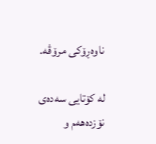ناوەڕۆکی مرۆڤە.

لە کۆتایی سەدەی نۆزدەهەم و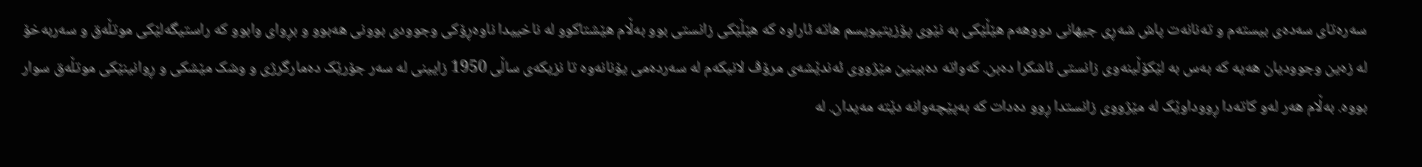سەرەتای سەدەی بیستەم و تەنانەت پاش شەڕی جیهانی دووهەم هێڵێکی بە نێوی پۆزیتیویسم هاتە ئاراوە کە هێڵێکی زانستی بوو بەڵام هێشتاکوو لە ناخییدا ناوەڕۆکی وجوودی بوونی هەبوو و بڕوای وابوو کە راستیگەلێکی موتڵەق و سەربەخۆ لە زەین وجوودیان هەیە کە بەس بە لێکۆڵینەوی زانستی ئاشکرا دەبن. کەواتە دەبینین مێژووی ئەندێشەی مرۆڤ لانیکەم لە سەردەمی یۆنانەوە تا نزیکەی ساڵی 1950 زایینی لە سەر جۆرێک دەمارگرژی و وشک مێشکی و ڕوانینێکی موتڵەق سوار بووە. بەڵام هەر لەو کاتەدا ڕووداوێک لە مێژووی زانستدا ڕوو دەدات کە بەپێچەوانە دێتە مەیدان. لە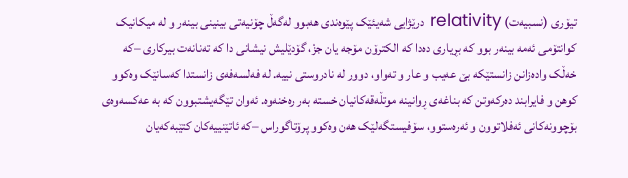تیۆری (نسبیەت) relativity درێژایی شەیئێک پێوەندی هەبوو لەگەڵ چۆنیەتی بینینی بینەر و لە میکانیک کوانتۆمی ئەمە بینەر بوو کە بڕیاری دەدا کە الکترۆن مۆجە یان جزْ، گۆدێلیش نیشانی دا کە تەنانەت بیرکاری –کە خەڵک وادەزانن زانستێکە بێ عەیب و عار و تەواو، دوور لە نادروستی نییە. لە فەلسەفەی زانستدا کەسانێک وەکوو کوهن و فایرابند دەرکەوتن کە بناغەی ڕوانینە موتڵەقەکانیان خستە بەر رەخنەوە. ئەوان تێگەیشتبوون کە بە عەکسەوەی بۆچوونەکانی ئەفلاتوون و ئەرەستوو، سۆفیستگەلێک هەن وەکوو پرۆتاگوراس –کە ئاتێنییەکان کتێبەکەیان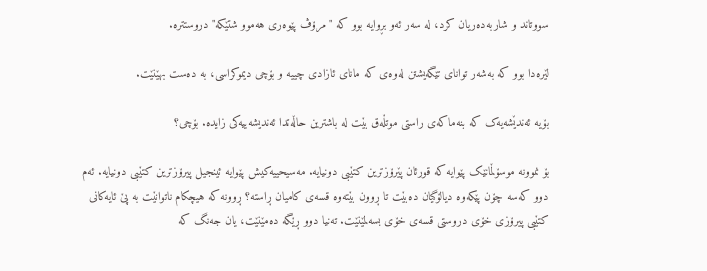سووتاند و شاربەدەریان کرد، لە سەر ئەو بڕوایە بوو کە "مرۆڤ پێوەری هەموو شتێکە" دروستترە.

لێرەدا بوو کە بەشەر توانای تێگەیشتن لەوەی کە مانای ئازادی چییە و بۆچی دیموکراسی، بە دەست بهێنێت.

بۆیە ئەندێشەیەک کە بنەماکەی راستی موتڵەق بێت لە باشترین حاڵەتدا ئەندیشەییەکی زایدە. بۆچی؟

بۆ نموونە موسۆڵمانێک پێوایە کە قورئان پێرۆزترین کتێبی دونیایە. مەسیحییەکیش پێوایە ئینجیل پیرۆزترین کتێبی دونیایە. ئەم دوو کەسە چۆن پێکەوە دیالۆگیان دەبێت تا ڕوون بێتەوە قسەی کامیان ڕاستە؟ ڕوونە کە هیچکام ناتوانێت بە پێ ئایەکانی کتێبی پیرۆزی خۆی دروستی قسەی خۆی بسەلمێنێت. تەنیا دوو ڕێگە دەمێنێت، یان جەنگ کە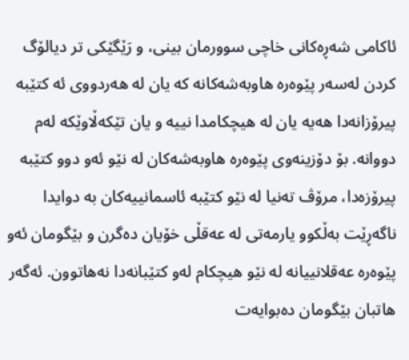ئاکامی شەڕەکانی خاچی سوورمان بینی، و رَێگێکی تر دیالۆگ کردن لەسەر پێوەرە هاوبەشەکانە کە یان لە هەردووی ئە کتێبە پیرۆزانەدا هەیە یان لە هیچکامدا نییە و یان تێکەڵاوێکە لەم دووانە. بۆ دۆزینەوی پێوەرە هاوبەشەکان لە نێو ئەو دوو کتێبە پیرۆزەدا، مرۆڤ تەنیا لە نێو کتێبە ئاسمانییەکان بە دوایدا ناگەڕێت بەڵکوو یارمەتی لە عەقڵی خۆیان دەگرن و بێگومان ئەو پێوەرە عەقلانییانە لە نێو هیچکام لەو کتێبانەدا نەهاتوون. ئەگەر هاتبان بێگومان دەبوایەت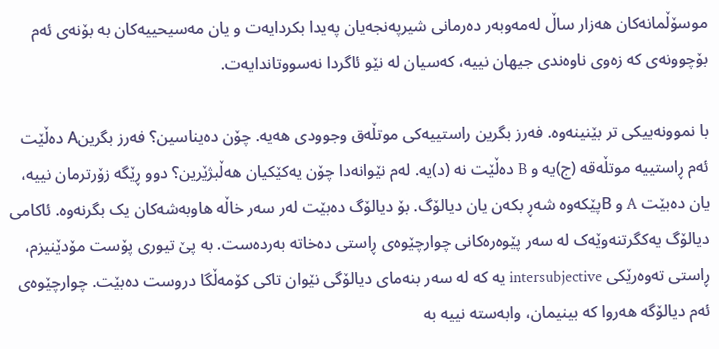موسۆڵمانەکان هەزار ساڵ لەمەوبەر دەرمانی شیرپەنجەیان پەیدا بکردایەت و یان مەسیحییەکان بە بۆنەی ئەم بۆچوونەی کە زەوی ناوەندی جیهان نییە، کەسیان لە نێو ئاگردا نەسووتاندایەت.

با نموونەییکی تر بێنینەوە. فەرز بگرین راستییەکی موتڵەق وجوودی هەیە. چۆن دەیناسین؟ فەرز بگرینA دەڵێت ئەم ڕاستییە موتڵەقە (ج)یە و B دەڵێت نە (د)یە. لەم نێوانەدا چۆن یەکێکیان هەڵبژێرین؟ دوو ڕێگە زۆرترمان نییە، یان دەبێت A و Bپێکەوە شەڕ بکەن یان دیالۆگ. بۆ دیالۆگ دەبێت لەر سەر خاڵە هاوبەشەکان یک بگرنەوە. ئاکامی دیالۆگ یەکگرتنەوێەک لە سەر پێوەرەکانی چوارچێوەی ڕاستی دەخاتە بەردەست. بە پێ تیوری پۆست مۆدێنیزم، ڕاستی تەوەرێکی intersubjective یە کە لە سەر بنەمای دیالۆگی نێوان تاکی کۆمەڵگا دروست دەبێت. چوارچێوەی ئەم دیالۆگە هەروا کە بینیمان، وابەستە نییە بە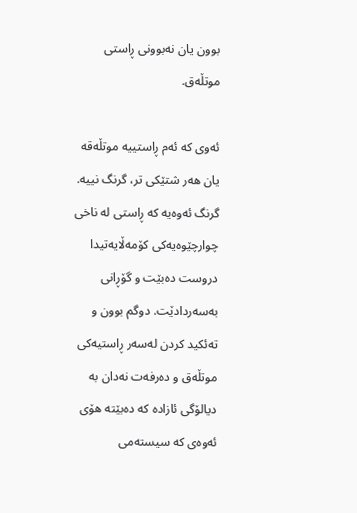بوون یان نەبوونی ڕاستی موتڵەق.

ئەوی کە ئەم ڕاستییە موتڵەقە یان هەر شتێکی تر، گرنگ نییە. گرنگ ئەوەیە کە ڕاستی لە ناخی چوارچێوەیەکی کۆمەڵایەتیدا دروست دەبێت و گۆڕانی بەسەردادێت. دوگم بوون و تەئکید کردن لەسەر ڕاستیەکی موتڵەق و دەرفەت نەدان بە دیالۆگی ئازادە کە دەبێتە هۆی ئەوەی کە سیستەمی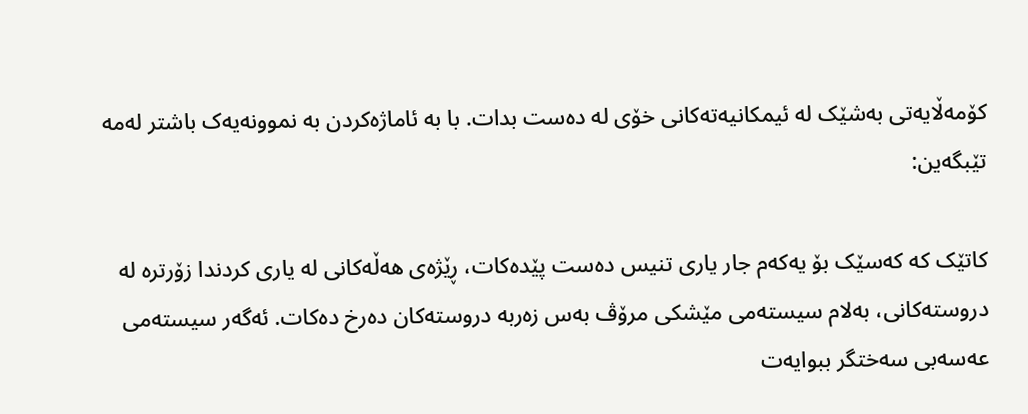کۆمەڵایەتی بەشێک لە ئیمکانیەتەکانی خۆی لە دەست بدات. با بە ئاماژەکردن بە نموونەیەک باشتر لەمە تێبگەین:

کاتێک کە کەسێک بۆ یەکەم جار یاری تنیس دەست پێدەکات، ڕێژەی هەڵەکانی لە یاری کردندا زۆرترە لە دروستەکانی، بەلام سیستەمی مێشکی مرۆڤ بەس زەربە دروستەکان دەرخ دەکات. ئەگەر سیستەمی عەسەبی سەختگر ببوایەت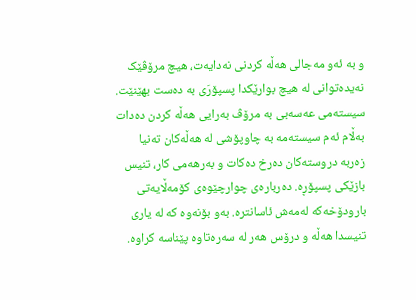و بە ئەو مەجالی هەڵە کردنی نەدایەت، هیچ مرۆڤێک نەیدەتوانی لە هیچ بوارێکدا پسپۆرَی بە دەست بهێنێت. سیستەمی عەسەبی بە مرۆڤ بەرایی هەڵە کردن دەدات بەڵام ئەم سیستەمە بە چاوپۆشی لە هەڵەکان تەنیا زەربە دروستەکان دەرخ دەکات و بەرهەمی کار، تنیس بازێکی پسپۆڕە. دەربارەی چوارچێوەی کۆمەڵایەتی بارودۆخەکە لەمەش ئاسانترە. بەو بۆنەوە کە لە یاری تنیسدا هەڵە و درۆس هەر لە سەرەتاوە پێناسە کراوە.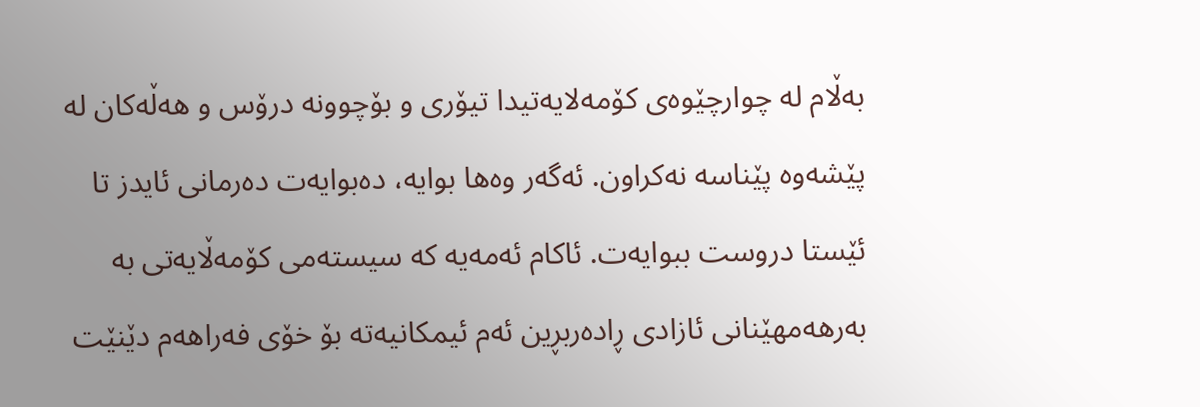بەڵام لە چوارچێوەی کۆمەلایەتیدا تیۆری و بۆچوونە درۆس و هەڵەکان لە پێشەوە پێناسە نەکراون. ئەگەر وەها بوایە، دەبوایەت دەرمانی ئایدز تا ئێستا دروست ببوایەت. ئاکام ئەمەیە کە سیستەمی کۆمەڵایەتی بە بەرهەمهێنانی ئازادی ڕادەربڕین ئەم ئیمکانیەتە بۆ خۆی فەراهەم دێنێت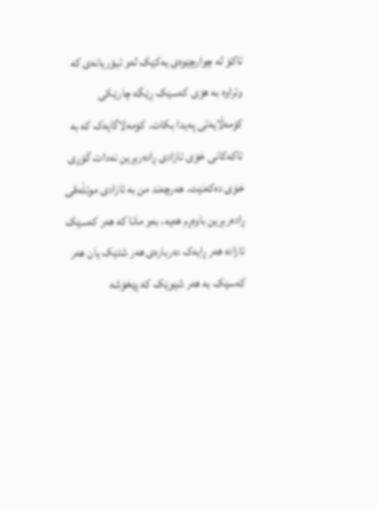تاکۆ لە چوارچێوەی یەکێک لەو تیۆریانەی کە وتراوە بە هۆی کەسێک ڕێگە چارێکی کۆمەڵایەتی پەیدا بکات. کۆمەلاگایەک کە بە تاکەکانی خۆی ئازادی ڕادەربڕین نەدات گۆڕی خۆی دەکەنێت. هەرچەند من بە ئازادی موتڵەقی ڕادەربڕین باوەڕم هەیە، بەو مانا کە هەر کەسێک ئازادە هەر ڕایەک دەربارەی هەر شتێک یان هەر کەسێک بە هەر شێوێک کە پێخۆشە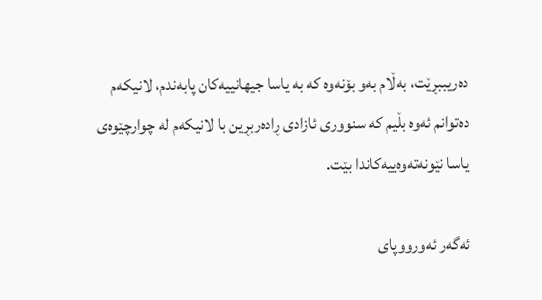دەریببڕێت، بەڵام بەو بۆنەوە کە بە یاسا جیهانییەکان پابەندم، لانیکەم دەتوانم ئەوە بڵیم کە سنووری ئازادی ڕادەربڕین با لانیکەم لە چوارچێوەی یاسا نێونەتەوەییەکاندا بێت.

ئەگەر ئەورووپای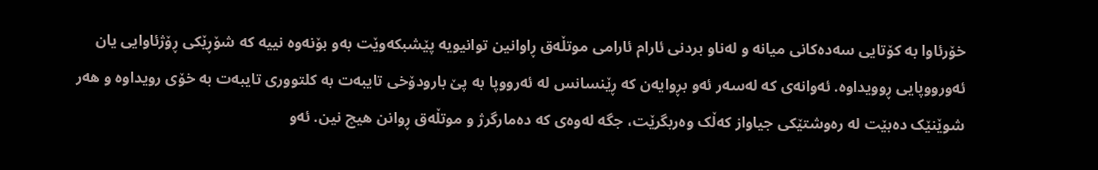خۆرئاوا بە کۆتایی سەدەکانی میانە و لەناو بردنی ئارام ئارامی موتڵەق ڕاوانین توانیویە پێشبکەوێت بەو بۆنەوە نییە کە شۆڕێکی ڕۆژئاوایی یان ئەورووپایی ڕوویداوە. ئەوانەی کە لەسەر ئەو بڕوایەن کە ڕێنسانس لە ئەرووپا بە پێ بارودۆخی تایبەت بە کلتووری تایبەت بە خۆی رویداوە و هەر شوێنێک دەبێت لە رەوشتێکی جیاواز کەڵک وەربگرێت، جگە لەوەی کە دەمارگرژ و موتڵەق ڕوانن هیچ نین. ئەو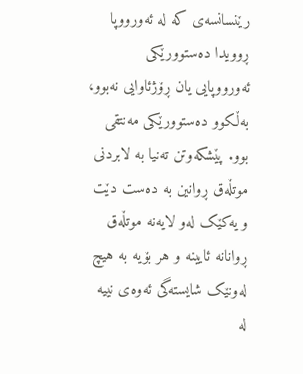رێنسانسەی کە لە ئەورووپا ڕوویدا دەستوورێکی ئەورووپایی یان ڕۆژئاوایی نەبوو، بەڵکوو دەستوورێکی مەنتقی بوو. پێشکەوتن تەنیا بە لابردنی موتڵەق ڕوانین بە دەست دێت و یەکێک لەو لایەنە موتڵەق ڕوانانە ئایینە و هر بۆیە بە هیچ لەونێک شایستەگی ئەوەی نییە لە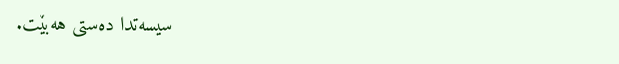سیسەتدا دەستی هەبێت.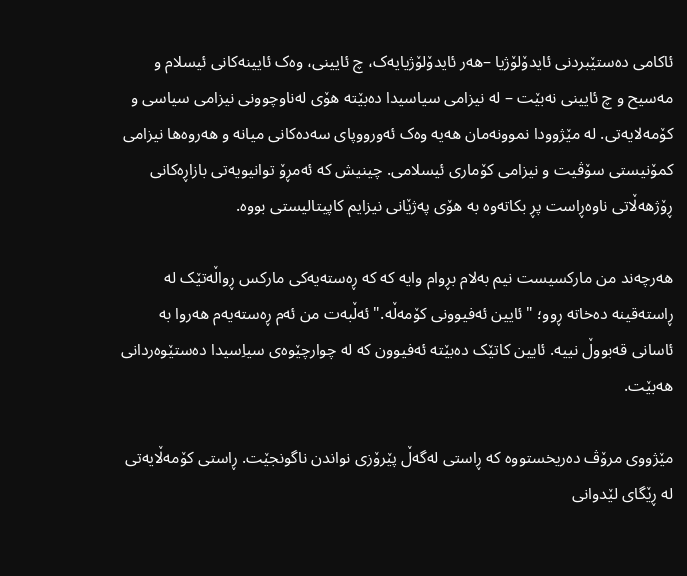ئاکامی دەستێبردنی ئایدۆلۆژیا –هەر ئایدۆلۆژیایەک، چ ئایینی، وەک ئایینەکانی ئیسلام و مەسیح و چ ئایینی نەبێت – لە نیزامی سیاسیدا دەبێتە هۆی لەناوچوونی نیزامی سیاسی و کۆمەلایەتی. لە مێژوودا نموونەمان هەیە وەک ئەورووپای سەدەکانی میانە و هەروەها نیزامی کمۆنیستی سۆڤیت و نیزامی کۆماری ئیسلامی. چینیش کە ئەمڕۆ توانیویەتی بازاڕەکانی ڕۆژهەڵاتی ناوەڕاست پڕ بکاتەوە بە هۆی پەژێانی نیزایم کاپیتالیستی بووە.

هەرچەند من مارکسیست نیم بەلام بڕوام وایە کە کە ڕەستەیەکی مارکس ڕواڵەتێک لە ڕاستەقینە دەخاتە ڕوو؛ "ئایین ئەفیوونی کۆمەڵە." ئەڵبەت من ئەم ڕەستەیەم هەروا بە ئاسانی قەبووڵ نییە. ئایین کاتێک دەبێتە ئەفیوون کە لە چوارچێوەی سیاِسیدا دەستێوەردانی هەبێت.

مێژووی مرۆڤ دەریخستووە کە ڕاستی لەگەڵ پێرۆزی نواندن ناگونجێت. ڕاستی کۆمەڵایەتی لە ڕێگای لێدوانی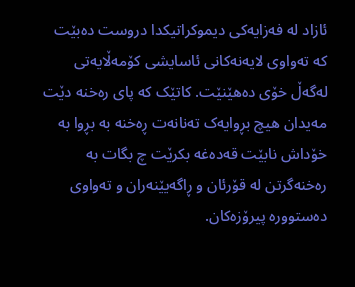ئازاد لە فەزایەکی دیموکراتیکدا دروست دەبێت کە تەواوی لایەنەکانی ئاسایشی کۆمەڵایەتی لەگەڵ خۆی دەهێنێت. کاتێک کە پای رەخنە دێت مەیدان هیچ بڕوایەک تەنانەت ڕەخنە بە بڕوا بە خۆداش نابێت قەدەغە بکرێت چ بگات بە رەخنەگرتن لە قۆرئان و ڕاگەیێنەران و تەواوی دەستوورە پیرۆزەکان.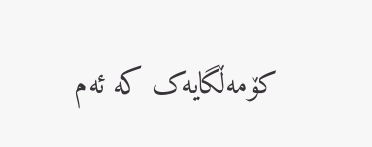کۆمەڵگایەک کە ئەم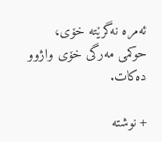ئەمرە نەگرێتە خۆی، حوکمی مەرگی خۆی واژوو دەکات.

+ نوشته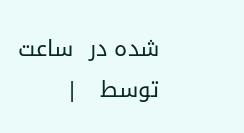شده در  ساعت   توسط   |